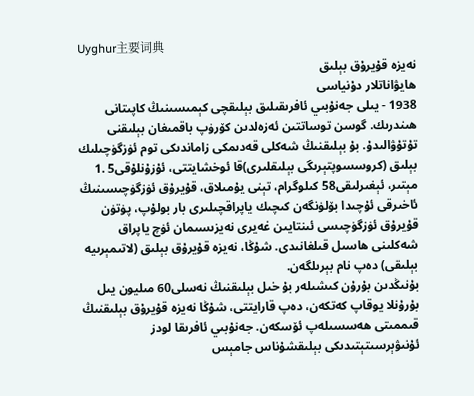Uyghur主要词典
نەيزە قۇيرۇق بېلىق
ھايۋاناتلار دۇنياسى
1938 - يىلى جەنۇبىي ئافرىقىلىق بېلىقچى كېمىسىنىڭ كاپىتانى ھىندرىك. گوسن توساتتىن ئەزەلدىن كۆرۈپ باقمىغان بېلىقنى تۇتۇۋالىدۇ. بۇ بېلىقنىڭ شەكلى قەدىمكى زاماندىكى توم ئۈزگۈچىلىك بېلىق (كروسسوپتېرىگى بېلىقلىرى)قا ئوخشايتتى، ئۇزۇنلۇقى5 .1 مېتىر، ئېغىرلىقى58 كىلوگرام، تېنى يۇمىلاق، قۇيرۇق ئۈزگۈچىسىنىڭ ئاخىرقى ئۇچىدا بۆلۈنگەن كىچىك ياپراقچىلىرى بار بولۇپ، پۈتۈن قۇيرۇق ئۈزگۈچىسى ئىنتايىن غەيرى نەيزىسىمان ئۈچ ياپراق شەكلىنى ھاسىل قىلغانىدى. شۇڭا، نەيزە قۇيرۇق بېلىق (لاتىمېرىيە بېلىقى) دەپ نام بېرىلگەن.
بۇنىڭدىن بۇرۇن كىشىلەر بۇ خىل بېلىقنىڭ نەسلى60 مىليون يىل بۇرۇنلا يوقاپ كەتكەن، دەپ قارايتتى، شۇڭا نەيزە قۇيرۇق بېلىقنىڭ قىممىتى ھەسسىلەپ ئۆسكەن. جەنۇبىي ئافرىقا لودز ئۇنىۋېرسىتېتىدىكى بېلىقشۇناس جامېس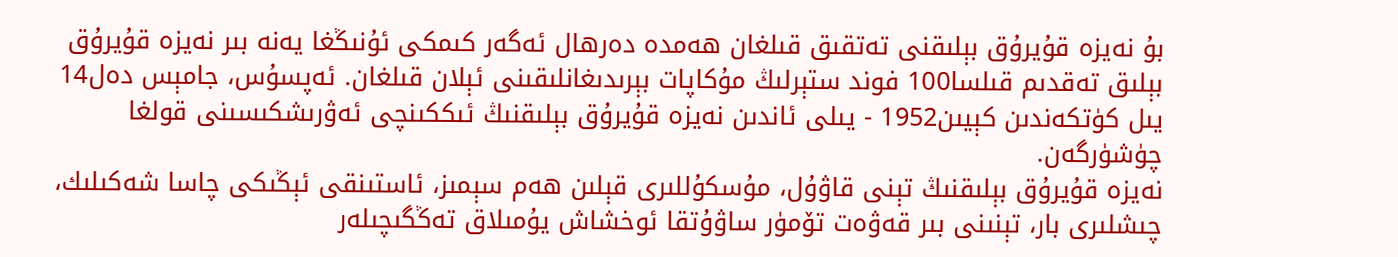بۇ نەيزە قۇيرۇق بېلىقنى تەتقىق قىلغان ھەمدە دەرھال ئەگەر كىمكى ئۇنىڭغا يەنە بىر نەيزە قۇيرۇق بېلىق تەقدىم قىلسا100 فوند ستېرلىڭ مۇكاپات بېرىدىغانلىقىنى ئېلان قىلغان. ئەپسۇس، جامېس دەل14 يىل كۈتكەندىن كېيىن1952 - يىلى ئاندىن نەيزە قۇيرۇق بېلىقنىڭ ئىككىنچى ئەۋرىشكىسىنى قولغا چۈشۈرگەن.
نەيزە قۇيرۇق بېلىقنىڭ تېنى قاۋۇل، مۇسكۇللىرى قېلىن ھەم سېمىز، ئاستىنقى ئېڭىكى چاسا شەكىلىك، چىشلىرى بار، تېنىنى بىر قەۋەت تۆمۈر ساۋۇتقا ئوخشاش يۇمىلاق تەڭگىچىلەر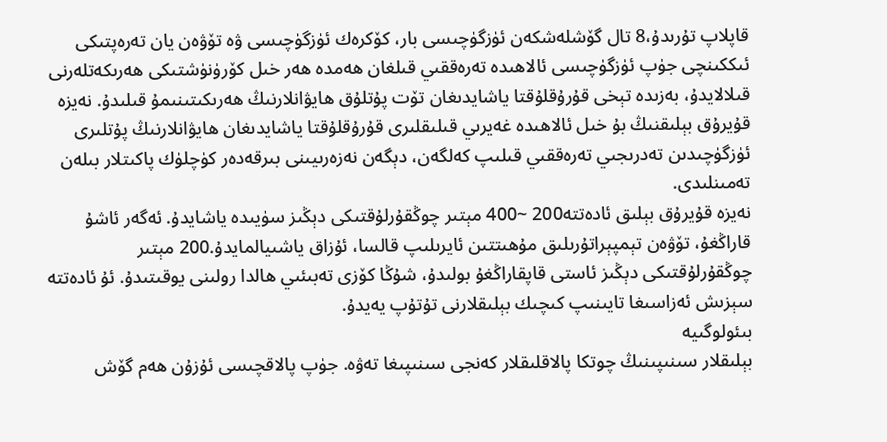قاپلاپ تۇرىدۇ،8 تال گۆشلەشكەن ئۈزگۈچىسى بار، كۆكرەك ئۈزگۈچىسى ۋە تۆۋەن يان تەرەپتىكى ئىككىنچى جۈپ ئۈزگۈچىسى ئالاھىدە تەرەققىي قىلغان ھەمدە ھەر خىل كۆرۈنۈشتىكى ھەرىكەتلەرنى قىلالايدۇ، بەزىدە تېخى قۇرۇقلۇقتا ياشايدىغان تۆت پۇتلۇق ھايۋانلارنىڭ ھەرىكىتىنىمۇ قىلىدۇ. نەيزە قۇيرۇق بېلىقنىڭ بۇ خىل ئالاھىدە غەيرىي قىلىقلىرى قۇرۇقلۇقتا ياشايدىغان ھايۋانلارنىڭ پۇتلىرى ئۈزگۈچىدىن تەدرىجىي تەرەققىي قىلىپ كەلگەن، دېگەن نەزەرىيىنى بىرقەدەر كۈچلۈك پاكىتلار بىلەن تەمىنلىدى.
نەيزە قۇيرۇق بېلىق ئادەتتە200 ~400 مېتىر چوڭقۇرلۇقتىكى دېڭىز سۈيىدە ياشايدۇ. ئەگەر ئاشۇ قاراڭغۇ، تۆۋەن تېمپېراتۇرىلىق مۇھىتتىن ئايرىلىپ قالسا، ئۇزاق ياشىيالمايدۇ.200 مېتىر چوڭقۇرلۇقتىكى دېڭىز ئاستى قاپقاراڭغۇ بولىدۇ، شۇڭا كۆزى تەبىئىي ھالدا رولىنى يوقىتىدۇ. ئۇ ئادەتتە سېزىش ئەزاسىغا تايىنىپ كىچىك بېلىقلارنى تۇتۇپ يەيدۇ.
بىئولوگىيە
بېلىقلار سىنىپىنىڭ چوتكا پالاقلىقلار كەنجى سىنىپىغا تەۋە. جۈپ پالاقچىسى ئۇزۇن ھەم گۆش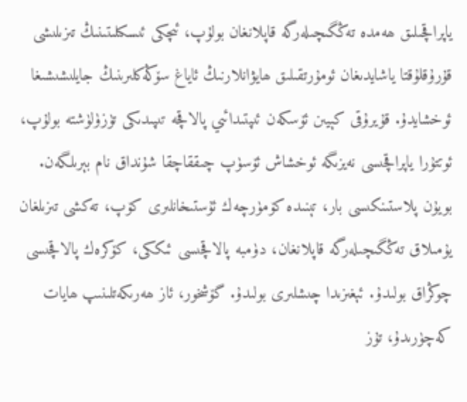ياپراقچىلىق ھەمدە تەڭگىچىلەرگە قاپلانغان بولۇپ، ئىچكى ئىسكىلىتىنىڭ تىزىلىشى قۇرۇقلۇقتا ياشايدىغان ئومۇرتقىلىق ھايۋانلارنىڭ ئاياغ سۆڭەكلىرىنىڭ جايلىشىشىغا ئوخشايدۇ. قۇيرۇقى كېيىن ئۆسكەن ئىپتىدائىي پالاقچە تىپىدىكى تۈزۈلۈشتە بولۇپ، ئوتتۇرا ياپراقچىسى نەيزىگە ئوخشاش ئۆسۈپ چىققاچقا شۇنداق نام بېرىلگەن. بويۇن پلاستىنكىسى بار، تېنىدە كۆمۈرچەك ئۇستىخانلىرى كۆپ، تەكشى تىزىلغان يۇمىلاق تەڭگىچىلەرگە قاپلانغان، دۈمبە پالاقچىسى ئىككى، كۆكرەك پالاقچىسى چوڭراق بولىدۇ. ئېغىزىدا چىشلىرى بولىدۇ. گۆشخور، ئاز ھەرىكەتلىنىپ ھايات كەچۈرىدۇ، تۇز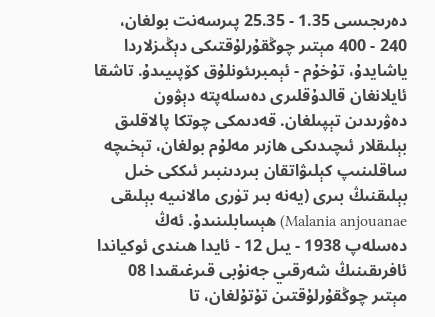دەرىجىسى 1.35 - 25.35 پىرسەنت بولغان، 240 - 400 مېتىر چوڭقۇرلۇقتىكى دېڭىزلاردا ياشايدۇ، تۇخۇم - ئېمبرىئونلۇق كۆپىيىدۇ. تاشقا ئايلانغان قالدۇقلىرى دەسلەپتە دېۋون دەۋرىدىن تېپىلغان. قەدىمكى چوتكا پالاقلىق بېلىقلار ئىچىدىكى ھازىر مەلۇم بولغان، تېخىچە ساقلىنىپ كېلىۋاتقان بىردىنبىر ئىككى خىل بېلىقنىڭ بىرى (يەنە بىر تۈرى مالانىيە بېلىقى Malania anjouanae) ھېسابلىنىدۇ. ئەڭ دەسلەپ 1938 - يىل 12 - ئايدا ھىندى ئوكياندا ئافرىقىنىڭ شەرقىي جەنۇبى قىرغىقىدا 08 مېتىر چوڭقۇرلۇقتىن تۇتۇلغان، تا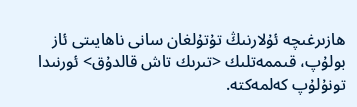ھازىرغىچە ئۇلارنىڭ تۇتۇلغان سانى ناھايىتى ئاز بولۇپ، قىممەتلىك <تىرىك تاش قالدۇق> ئورنىدا تونۇلۇپ كەلمەكتە.